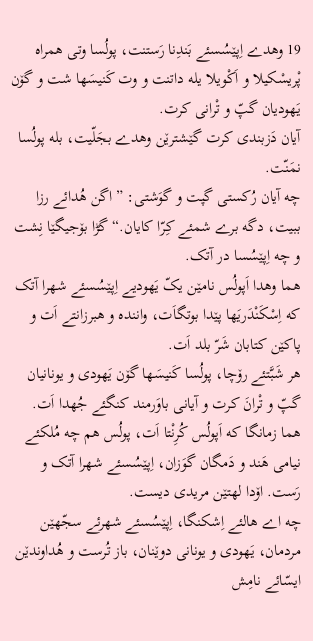19 وهدے اِپێسُسئے بَندِنا رَستنت، پولُسا وتی همراه پْریسْکیلا و اَکْویلا یله داتنت و وت کَنیسَها شت و گۆن یَهودیان گپّ و تْرانی کرت.
آیان دَزبندی کرت گێشترێن وهدے بجَلّیت، بله پولُسا نمَنّت.
چه آیان رُکستی گپت و گوَشتی: ”اگن هُدائے رزا ببیت، دگه برے شمئے کِرّا کایان.“ گڑا بۆجیگێا نِشت و چه اِپێسُسا در آتک.
هما وهدا اَپولُس نامێن یکّ یَهودیے اِپێسُسئے شهرا آتک که اِسْکَنْدَریَها پێدا بوتگاَت، واننده و هبرزانتے اَت و پاکێن کتابان شَرّ بلد اَت.
هر شَبَّتئے رۆچا، پولُسا کَنیسَها گۆن یَهودی و یونانیان گپّ و تْرانَ کرت و آیانی باوَرمند کنگئے جُهدا اَت.
هما زمانگا که اَپولُس کُرِنْتا اَت، پولُس هم چه مُلکئے نیامی هَند و دَمگان گوَزان، اِپێسُسئے شهرا آتک و رَست. اۆدا لهتێن مریدی دیست.
چه اے هالئے اِشکنگا، اِپێسُسئے شهرئے سجّهێن مردمان، یَهودی و یونانی دوێنان، باز تُرست و هُداوندێن ایسّائے نامِش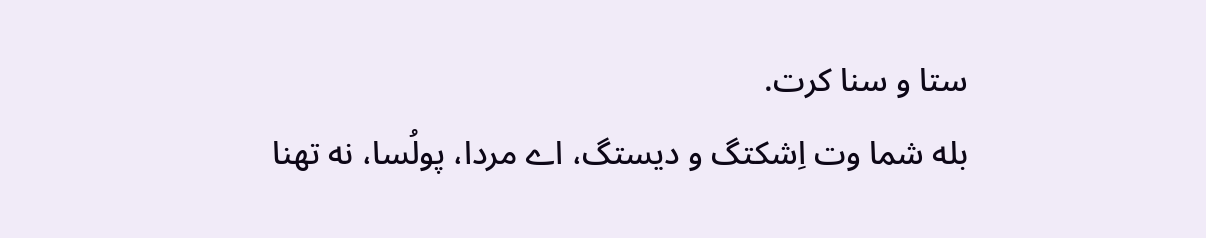ستا و سنا کرت.
بله شما وت اِشکتگ و دیستگ، اے مردا، پولُسا، نه تهنا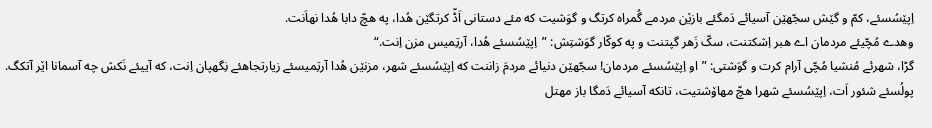اِپێسُسئے، کمّ و گێش سجّهێن آسیائے دَمگئے بازێن مردمے گُمراه کرتگ و گوَشیت که مئے دستانی اَڈّ کرتگێن هُدا، په هچّ دابا هُدا نهاَنت.
وهدے مُچّیئے مردمان اے هبر اِشکتنت، سکّ زَهر گپتنت و په کوکّار گوَشتِش: ”اِپێسُسئے هُدا، آرتِمیس مزن اِنت.“
گڑا، شهرئے مُنشیا مُچّی آرام کرت و گوَشتی: ”او اِپێسُسئے مردمان! سجّهێن دنیائے مردمَ زاننت که اِپێسُسئے شهر، مزنێن هُدا آرتِمیسئے زیارتجاهئے نِگهپان اِنت، که آییئے نَکش چه آسمانا اێر آتکگ.
پولُسئے شئور اَت، اِپێسُسئے شهرا هچّ مهاۆشتیت، تانکه آسیائے دَمگا باز مهتل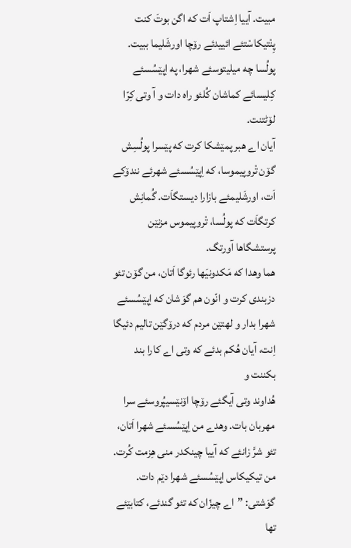مبیت. آییا اِشتاپ اَت که اگن بوتَ کنت پِنْتیکاسْتئے ائییدئے رۆچا اورشَلیما ببیت.
پولُسا چه میلیتوسئے شهرا، په اِپێسُسئے کِلیسائے کماشان کُلئو راه دات و آ وتی کِرّا لۆٹتنت.
آیان اے هبر پمێشکا کرت که پێسرا پولُسِش گۆن تْروپیموسا، که اِپێسُسئے شهرئے نندۆکے اَت، اورشَلیمئے بازارا دیستگاَت. گُمانِش کرتگاَت که پولُسا، تْروپیموس مزنێن پرستشگاها آورتگ.
هما وهدا که مَکدونیَها رئوگا اَتان، من گۆن تئو دزبندی کرت و انّون هم گوَشان که اِپێسُسئے شهرا بدار و لهتێن مردم که درۆگێن تالیم دئیگا اِنت، آیان هُکم بدئے که وتی اے کارا بند بکننت و
هُداوند وتی آیگئے رۆچا اۆنێسیپُروسئے سرا مهربان بات. وهدے من اِپێسُسئے شهرا اَتان، تئو شرَّ زانئے که آییا چینکدر منی هِزمت کُرت.
من تیکیکاس اِپێسُسئے شهرا دێم دات.
گوَشتی: ”اے چیزّان که تئو گندئے، کتابێئے تها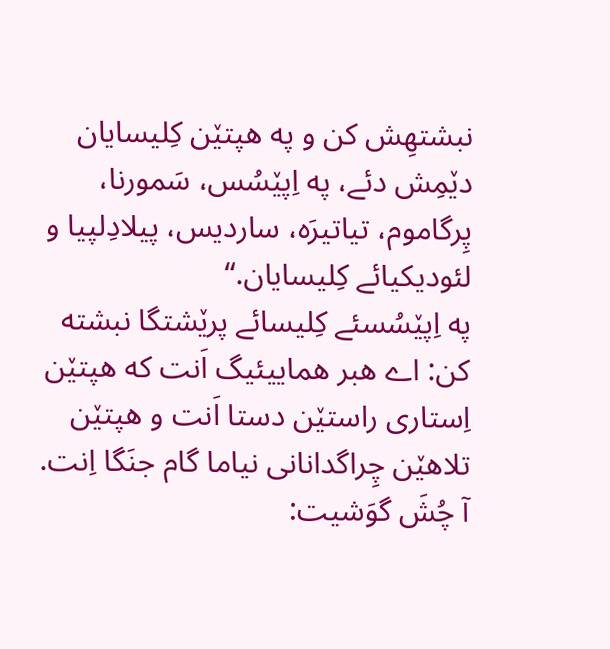نبشتهِش کن و په هپتێن کِلیسایان دێمِش دئے، په اِپێسُس، سَمورنا، پِرگاموم، تیاتیرَه، ساردیس، پیلادِلپیا و لئودیکیائے کِلیسایان.“
په اِپێسُسئے کِلیسائے پرێشتگا نبشته کن: اے هبر هماییئیگ اَنت که هپتێن اِستاری راستێن دستا اَنت و هپتێن تلاهێن چِراگدانانی نیاما گام جنَگا اِنت. آ چُشَ گوَشیت: